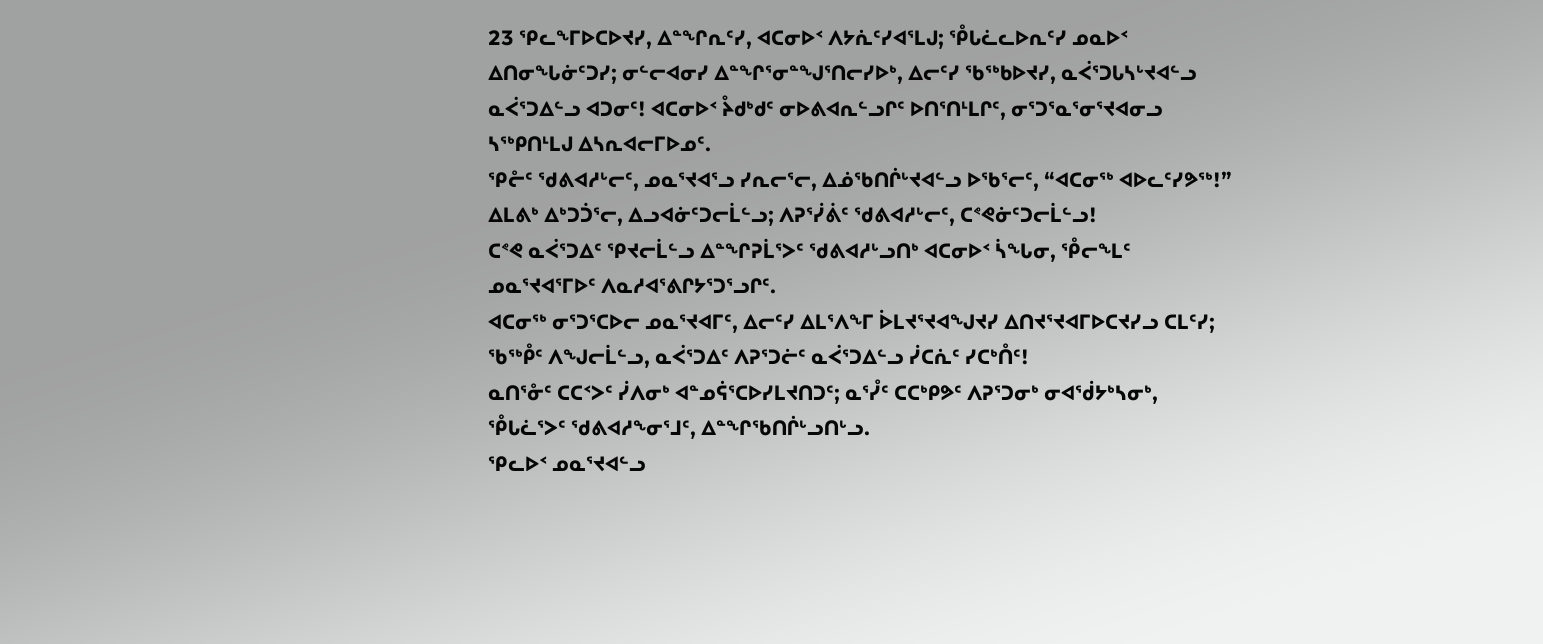23 ᕿᓚᖕᒥᐅᑕᐅᔪᓯ, ᐃᓐᖏᕆᑦᓯ, ᐊᑕᓂᐅᑉ ᐱᔭᕇᑦᓯᐊᕐᒪᒍ; ᕾᒐᓛᓚᐅᕆᑦᓯ ᓄᓇᐅᑉ ᐃᑎᓂᖓᓃᑦᑐᓯ; ᓂᓪᓕᐊᓂᓯ ᐃᓐᖏᕐᓂᓐᖑᕐᑎᓕᓯᐅᒃ, ᐃᓕᑦᓯ ᖃᖅᑲᐅᔪᓯ, ᓇᐹᕐᑐᒐᓴᒡᔪᐊᓪᓗ ᓇᐹᕐᑐᐃᓪᓗ ᐊᑐᓂᑦ! ᐊᑕᓂᐅᑉ ᔧᑯᒃᑯᑦ ᓂᐅᕕᐊᕆᓪᓗᒋᑦ ᐅᑎᕐᑎᒻᒪᒋᑦ, ᓂᕐᑐᕐᓇᕐᓂᕐᔪᐊᓂᓗ ᓴᖅᑭᑎᒻᒪᒍ ᐃᓴᕆᐊᓕᒥᐅᓄᑦ.
ᕿᓔᑦ ᖁᕕᐊᓱᒡᓕᑦ, ᓄᓇᕐᔪᐊᕐᓗ ᓯᕆᓕᕐᓕ, ᐃᓅᖃᑎᒌᒡᔪᐊᓪᓗ ᐅᖃᕐᓕᑦ, “ᐊᑕᓂᖅ ᐊᐅᓚᑦᓯᕗᖅ!”
ᐃᒪᕕᒃ ᐃᒃᑐᑑᕐᓕ, ᐃᓗᐊᓃᑦᑐᓕᒫᓪᓗ; ᐱᕈᕐᓰᕖᑦ ᖁᕕᐊᓱᒡᓕᑦ, ᑕᕝᕙᓃᑦᑐᓕᒫᓪᓗ!
ᑕᕝᕙ ᓇᐹᕐᑐᐃᑦ ᕿᔪᓕᒫᓪᓗ ᐃᓐᖏᕈᒫᕐᐳᑦ ᖁᕕᐊᓱᒡᓗᑎᒃ ᐊᑕᓂᐅᑉ ᓵᖓᓂ, ᕾᓕᖕᒪᑦ ᓄᓇᕐᔪᐊᕐᒥᐅᑦ ᐱᓇᓱᐊᕐᕕᒋᔭᕐᑐᕐᓗᒋᑦ.
ᐊᑕᓂᖅ ᓂᕐᑐᕐᑕᐅᓕ ᓄᓇᕐᔪᐊᒥᑦ, ᐃᓕᑦᓯ ᐃᒪᕐᐱᖕᒥ ᐆᒪᔪᕐᔪᐊᖑᔪᓯ ᐃᑎᔪᕐᔪᐊᒥᐅᑕᔪᓯᓗ ᑕᒪᑦᓯ;
ᖃᖅᑬᑦ ᐱᖑᓕᒫᓪᓗ, ᓇᐹᕐᑐᐃᑦ ᐱᕈᕐᑐᓖᑦ ᓇᐹᕐᑐᐃᓪᓗ ᓰᑕᕇᑦ ᓯᑕᒃᑍᑦ!
ᓇᑎᕐᓁᑦ ᑕᑕᑉᐳᑦ ᓰᐱᓂᒃ ᐊᓐᓄᕌᕐᑕᐅᓯᒪᔪᑎᑐᑦ; ᓇᕐᓮᑦ ᑕᑕᒃᑭᕗᑦ ᐱᕈᕐᑐᓂᒃ ᓂᐊᖂᔭᒃᓴᓂᒃ, ᕾᒐᓛᕐᐳᑦ ᖁᕕᐊᓱᖕᓂᕐᒧᑦ, ᐃᓐᖏᖃᑎᒌᒡᓗᑎᒡᓗ.
ᕿᓚᐅᑉ ᓄᓇᕐᔪᐊᓪᓗ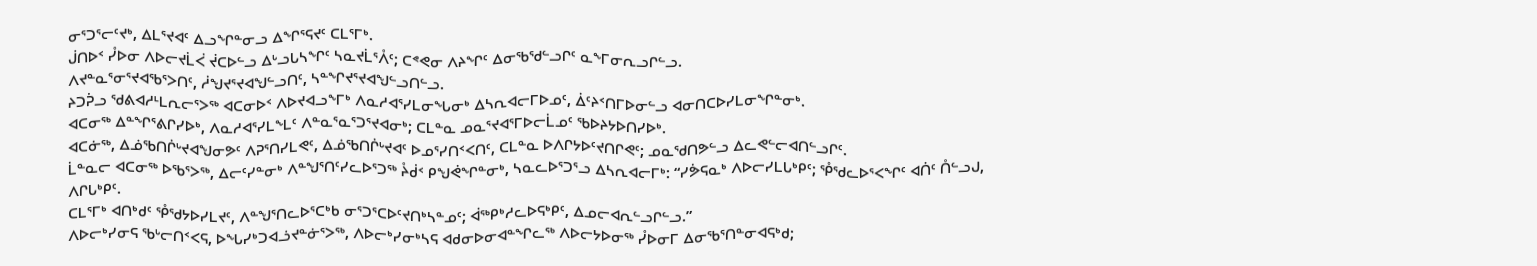ᓂᕐᑐᕐᓕᑦᔪᒃ, ᐃᒪᕐᔪᐊᑦ ᐃᓗᖏᓐᓂᓗ ᐃᖏᕐᕋᔪᑦ ᑕᒪᕐᒥᒃ.
ᒎᑎᐅᑉ ᓮᐅᓂ ᐱᐅᓕᔪᒫᐹ ᔫᑕᐅᓪᓗ ᐃᒡᓗᒐᓴᖏᑦ ᓴᓇᔪᒫᕐᐰᑦ; ᑕᕝᕙᓂ ᐱᔨᖏᑦ ᐃᓂᖃᖁᓪᓗᒋᑦ ᓇᖕᒥᓂᕆᓗᒋᓪᓗ.
ᐱᔪᓐᓇᕐᓂᕐᔪᐊᖃᕐᐳᑎᑦ, ᓲᖑᔪᕐᔪᐊᖑᓪᓗᑎᑦ, ᓴᓐᖏᔪᕐᔪᐊᖑᓪᓗᑎᓪᓗ.
ᔨᑐᕉᓗ ᖁᕕᐊᓱᒻᒪᕆᓕᕐᐳᖅ ᐊᑕᓂᐅᑉ ᐱᐅᔪᐊᓗᖕᒥᒃ ᐱᓇᓱᐊᕐᓯᒪᓂᖓᓂᒃ ᐃᓴᕆᐊᓕᒥᐅᓄᑦ, ᐄᑦᔨᑉᑎᒥᐅᓂᓪᓗ ᐊᓂᑎᑕᐅᓯᒪᓂᖏᓐᓂᒃ.
ᐊᑕᓂᖅ ᐃᓐᖏᕐᕕᒋᓯᐅᒃ, ᐱᓇᓱᐊᕐᓯᒪᖕᒪᑦ ᐱᓐᓇᕐᓇᕐᑐᕐᔪᐊᓂᒃ; ᑕᒪᓐᓇ ᓄᓇᕐᔪᐊᕐᒥᐅᓕᒫᓄᑦ ᖃᐅᔨᔭᐅᑎᓯᐅᒃ.
ᐊᑕᓃᖅ, ᐃᓅᖃᑎᒌᒡᔪᐊᖑᓂᕗᑦ ᐱᕈᕐᑎᓯᒪᕙᑦ, ᐃᓅᖃᑎᒌᒡᔪᐊᑦ ᐅᓄᕐᓯᑎᑉᐸᑎᑦ, ᑕᒪᓐᓇ ᐅᐱᒋᔭᐅᑦᔪᑎᒋᕙᑦ; ᓄᓇᖁᑎᕗᓪᓗ ᐃᓚᕙᓪᓕᐊᑎᓪᓗᒋᑦ.
ᒫᓐᓇᓕ ᐊᑕᓂᖅ ᐅᖃᕐᐳᖅ, ᐃᓕᑦᓯᓐᓂᒃ ᐱᓐᖑᕐᑎᑦᓯᓚᐅᕐᑐᖅ ᔧᑰᑉ ᑭᖑᕚᖏᓐᓂᒃ, ᓴᓇᓚᐅᕐᑐᕐᓗ ᐃᓴᕆᐊᓕᒥᒃ: “ᓯᕘᕋᓇᒃ ᐱᐅᓕᓯᒪᒐᒃᑭᑦ; ᕾᖁᓚᐅᕐᐸᖏᑦ ᐊᑏᑦ ᑍᓪᓗᒍ, ᐱᒋᒐᒃᑭᑦ.
ᑕᒪᕐᒥᒃ ᐊᑎᒃᑯᑦ ᕾᖁᔭᐅᓯᒪᔪᑦ, ᐱᓐᖑᕐᑎᓚᐅᕐᑕᒃᑲ ᓂᕐᑐᕐᑕᐅᑦᔪᑎᒃᓴᓐᓄᑦ; ᐋᖅᑭᒃᓱᓚᐅᕋᒃᑭᑦ, ᐃᓄᓕᐊᕆᓪᓗᒋᓪᓗ.”
ᐱᐅᓕᒃᓯᓂᕋ ᖃᒡᓕᑎᑉᐸᕋ, ᐅᖓᓯᒃᑐᐊᓘᔪᓐᓃᕐᐳᖅ, ᐱᐅᓕᒃᓯᓂᒃᓴᕋ ᐊᑯᓂᐅᓂᐊᓐᖏᓚᖅ ᐱᐅᓕᔭᐅᓂᖅ ᓮᐅᓂᒥ ᐃᓂᖃᕐᑎᓐᓂᐊᕋᒃᑯ;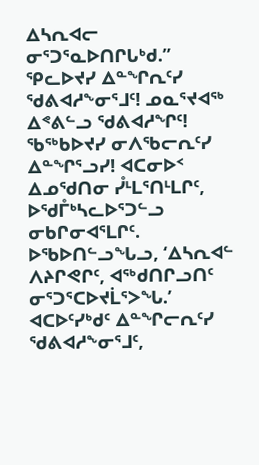ᐃᓴᕆᐊᓕ ᓂᕐᑐᕐᓇᐅᑎᒋᒐᒃᑯ.”
ᕿᓚᐅᔪᓯ ᐃᓐᖏᕆᑦᓯ ᖁᕕᐊᓱᖕᓂᕐᒧᑦ! ᓄᓇᕐᔪᐊᖅ ᐃᕝᕕᓪᓗ ᖁᕕᐊᓱᖏᑦ! ᖃᖅᑲᐅᔪᓯ ᓂᐱᖃᓕᕆᑦᓯ ᐃᓐᖏᕐᓗᓯ! ᐊᑕᓂᐅᑉ ᐃᓄᖁᑎᓂ ᓮᒻᒪᕐᑎᒻᒪᒋᑦ, ᐅᖁᒤᒃᓴᓚᐅᕐᑐᓪᓗ ᓂᑲᒋᓂᐊᕐᒪᒋᑦ.
ᐅᖃᐅᑎᓪᓗᖓᓗ, ‘ᐃᓴᕆᐊᓪ ᐱᔨᒋᕙᒋᑦ, ᐊᖅᑯᑎᒋᓗᑎᑦ ᓂᕐᑐᕐᑕᐅᔪᒫᕐᐳᖓ.’
ᐊᑕᐅᑦᓯᒃᑯᑦ ᐃᓐᖏᓕᕆᑦᓯ ᖁᕕᐊᓱᖕᓂᕐᒧᑦ,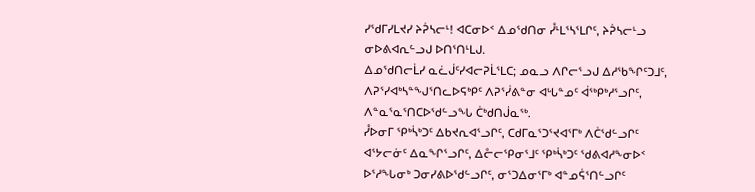ᓯᖁᒥᓯᒪᔪᓯ ᔨᕉᓴᓕᒻ! ᐊᑕᓂᐅᑉ ᐃᓄᖁᑎᓂ ᓮᒻᒪᕐᓴᕐᒪᒋᑦ, ᔨᕉᓴᓕᒻᓗ ᓂᐅᕕᐊᕆᓪᓗᒍ ᐅᑎᕐᑎᒻᒪᒍ.
ᐃᓄᖁᑎᓕᒫᓯ ᓇᓛᒎᑦᓯᐊᓕᕈᒫᕐᒪᑕ; ᓄᓇᓗ ᐱᒋᓕᕐᓗᒍ ᐃᓱᖃᖏᑦᑐᒧᑦ, ᐱᕈᕐᓯᐊᒃᓴᓐᖑᕐᑎᓚᐅᕋᒃᑭᑦ ᐱᕈᕐᓰᕕᓐᓂ ᐊᒡᒐᓐᓄᑦ ᐋᖅᑭᒃᓱᕐᓗᒋᑦ, ᐱᓐᓇᕐᓇᕐᑎᑕᐅᖁᓪᓗᖓ ᑖᒃᑯᑎᒎᓇᖅ.
ᓮᐅᓂᒥ ᕿᒃᓵᒃᑐᑦ ᐃᑲᔪᕆᐊᕐᓗᒋᑦ, ᑕᑯᒥᓇᕐᑐᕐᔪᐊᕐᒥᒃ ᐱᑖᖁᓪᓗᒋᑦ ᐊᕐᔭᓕᓃᑦ ᐃᓇᖏᕐᓗᒋᑦ, ᐃᓔᓕᕿᓂᕐᒧᑦ ᕿᒃᓵᒃᑐᑦ ᖁᕕᐊᓱᖕᓂᐅᑉ ᐅᕐᓱᖓᓂᒃ ᑐᓂᓯᕕᐅᖁᓪᓗᒋᑦ, ᓂᕐᑐᐃᓂᕐᒥᒃ ᐊᓐᓄᕌᕐᑎᓪᓗᒋᑦ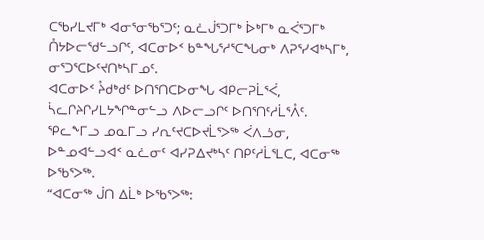ᑕᖃᓯᒪᔪᒥᒃ ᐊᓂᕐᓂᖃᕐᑐᑦ; ᓇᓛᒎᕐᑐᒥᒃ ᐆᒃᒥᒃ ᓇᐹᕐᑐᒥᒃ ᑍᔭᐅᓕᖁᓪᓗᒋᑦ, ᐊᑕᓂᐅᑉ ᑲᓐᖓᕐᓱᕐᑕᖓᓂᒃ ᐱᕈᕐᓯᐊᒃᓴᒥᒃ, ᓂᕐᑐᕐᑕᐅᑦᔪᑎᒃᓴᒥᓄᑦ.
ᐊᑕᓂᐅᑉ ᔧᑯᒃᑯᑦ ᐅᑎᕐᑎᑕᐅᓂᖓ ᐊᑭᓕᕈᒫᕐᐹ, ᓵᓚᒋᔨᒋᓯᒪᔭᖏᓐᓂᓪᓗ ᐱᐅᓕᓗᒋᑦ ᐅᑎᕐᑎᑦᓱᒫᕐᐰᑦ.
ᕿᓚᖕᒥᓗ ᓄᓇᒥᓗ ᓯᕆᑦᔪᑕᐅᔪᒫᕐᐳᖅ ᐹᐱᓘᓂ, ᐅᓐᓄᐊᓪᓗᐊᑉ ᓇᓛᓂᑦ ᐊᓯᕈᐃᔪᒃᓴᑦ ᑎᑭᑦᓱᒫᕐᒪᑕ, ᐊᑕᓂᖅ ᐅᖃᕐᐳᖅ.
“ᐊᑕᓂᖅ ᒎᑎ ᐃᒫᒃ ᐅᖃᕐᐳᖅ: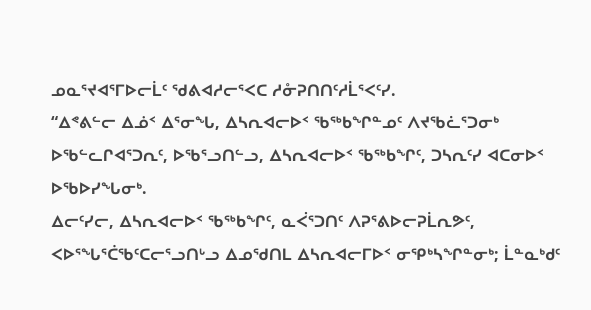ᓄᓇᕐᔪᐊᕐᒥᐅᓕᒫᑦ ᖁᕕᐊᓱᓕᕐᐸᑕ ᓱᓁᕈᑎᑎᑦᓱᒫᕐᐸᑦᓯ.
“ᐃᕝᕕᓪᓕ ᐃᓅᑉ ᐃᕐᓂᖓ, ᐃᓴᕆᐊᓕᐅᑉ ᖃᖅᑲᖏᓐᓄᑦ ᐱᔪᖃᓛᕐᑐᓂᒃ ᐅᖃᓪᓚᒋᐊᕐᑐᕆᑦ, ᐅᖃᕐᓗᑎᓪᓗ, ᐃᓴᕆᐊᓕᐅᑉ ᖃᖅᑲᖏᑦ, ᑐᓴᕆᑦᓯ ᐊᑕᓂᐅᑉ ᐅᖃᐅᓯᖓᓂᒃ.
ᐃᓕᑦᓯᓕ, ᐃᓴᕆᐊᓕᐅᑉ ᖃᖅᑲᖏᑦ, ᓇᐹᕐᑐᑎᑦ ᐱᕈᕐᕕᐅᓕᕈᒫᕆᕗᑦ, ᐸᐅᕐᖓᕐᑖᖃᑦᑕᓕᕐᓗᑎᒡᓗ ᐃᓄᖁᑎᒪ ᐃᓴᕆᐊᓕᒥᐅᑉ ᓂᕿᒃᓴᖏᓐᓂᒃ; ᒫᓐᓇᒃᑯᑦ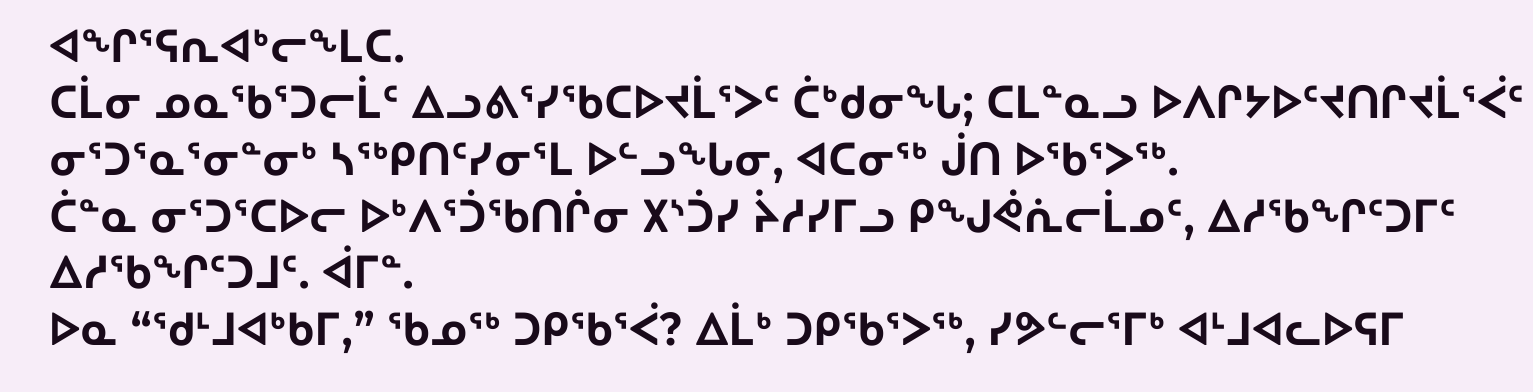ᐊᖏᕐᕋᕆᐊᒃᓕᖕᒪᑕ.
ᑕᒫᓂ ᓄᓇᖃᕐᑐᓕᒫᑦ ᐃᓗᕕᕐᓯᖃᑕᐅᔪᒫᕐᐳᑦ ᑖᒃᑯᓂᖓ; ᑕᒪᓐᓇᓗ ᐅᐱᒋᔭᐅᑦᔪᑎᒋᔪᒫᕐᐹᑦ ᓂᕐᑐᕐᓇᕐᓂᓐᓂᒃ ᓴᖅᑭᑎᑦᓯᓂᕐᒪ ᐅᓪᓗᖓᓂ, ᐊᑕᓂᖅ ᒎᑎ ᐅᖃᕐᐳᖅ.
ᑖᓐᓇ ᓂᕐᑐᕐᑕᐅᓕ ᐅᒃᐱᕐᑑᖃᑎᒌᓂ ᙭ᔅᑑᓯ ᔩᓱᓯᒥᓗ ᑭᖑᕚᕇᓕᒫᓄᑦ, ᐃᓱᖃᖏᑦᑐᒥᑦ ᐃᓱᖃᖏᑦᑐᒧᑦ. ᐋᒥᓐ.
ᐅᓇ “ᖁᒻᒧᐊᒃᑲᒥ,” ᖃᓄᖅ ᑐᑭᖃᕐᐹ? ᐃᒫᒃ ᑐᑭᖃᕐᐳᖅ, ᓯᕗᓪᓕᕐᒥᒃ ᐊᒻᒧᐊᓚᐅᕋᒥ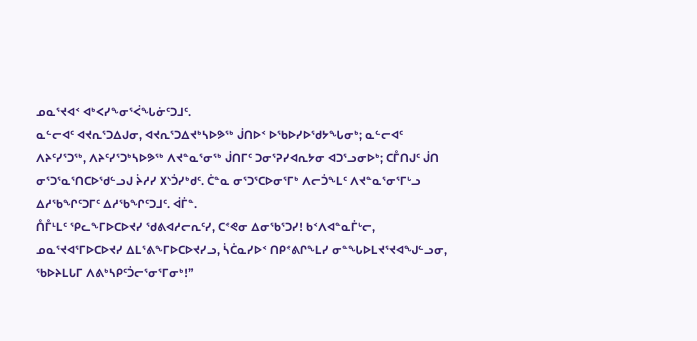ᓄᓇᕐᔪᐊᑉ ᐊᒃᐸᓯᖕᓂᕐᐹᖓᓃᑦᑐᒧᑦ.
ᓇᓪᓕᐊᑦ ᐊᔪᕆᕐᑐᐃᒍᓂ, ᐊᔪᕆᕐᑐᐃᔪᒃᓴᐅᕗᖅ ᒎᑎᐅᑉ ᐅᖃᐅᓯᐅᖁᔭᖓᓂᒃ; ᓇᓪᓕᐊᑦ ᐱᔨᑦᓯᕐᑐᖅ, ᐱᔨᑦᓯᕐᑐᒃᓴᐅᕗᖅ ᐱᔪᓐᓇᕐᓂᖅ ᒎᑎᒥᑦ ᑐᓂᕐᕈᓯᐊᕆᔭᓂ ᐊᑐᕐᓗᓂᐅᒃ; ᑕᒤᑎᒍᑦ ᒎᑎ ᓂᕐᑐᕐᓇᕐᑎᑕᐅᖁᓪᓗᒍ ᔩᓱᓯ ᙭ᔅᑑᓯᒃᑯᑦ. ᑖᓐᓇ ᓂᕐᑐᕐᑕᐅᓂᕐᒥᒃ ᐱᓕᑑᖕᒪᑦ ᐱᔪᓐᓇᕐᓂᕐᒥᒡᓗ ᐃᓱᖃᖏᑦᑐᒥᑦ ᐃᓱᖃᖏᑦᑐᒧᑦ. ᐋᒦᓐ.
ᑍᒤᒻᒪᑦ ᕿᓚᖕᒥᐅᑕᐅᔪᓯ ᖁᕕᐊᓱᓕᕆᑦᓯ, ᑕᕝᕙᓂ ᐃᓂᖃᕐᑐᓯ! ᑲᑉᐱᐊᓐᓇᒦᒡᓕ, ᓄᓇᕐᔪᐊᕐᒥᐅᑕᐅᔪᓯ ᐃᒪᕐᕕᖕᒥᐅᑕᐅᔪᓯᓗ, ᓵᑖᓇᓯᐅᑉ ᑎᑭᕝᕕᒋᖕᒪᓯ ᓂᓐᖓᐅᒪᔪᕐᔪᐊᖑᓪᓗᓂ, ᖃᐅᔨᒪᒐᒥ ᐱᕕᒃᓴᑭᑦᑑᓕᕐᓂᕐᒥᓂᒃ!”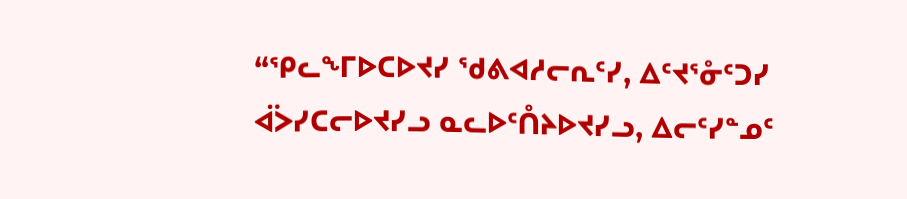“ᕿᓚᖕᒥᐅᑕᐅᔪᓯ ᖁᕕᐊᓱᓕᕆᑦᓯ, ᐃᑦᔪᕐᓁᑦᑐᓯ ᐋᐴᓯᑕᓕᐅᔪᓯᓗ ᓇᓚᐅᑦᑍᔨᐅᔪᓯᓗ, ᐃᓕᑦᓯᓐᓄᑦ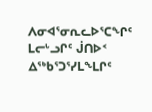ᐱᓂᐊᕐᓂᕆᓚᐅᕐᑕᖏᑦ ᒪᓕᒡᓗᒋᑦ ᒎᑎᐅᑉ ᐃᖅᑲᕐᑐᕐᓯᒪᖕᒪᒋᑦ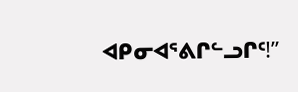ᐊᑭᓂᐊᕐᕕᒋᓪᓗᒋᑦ!”